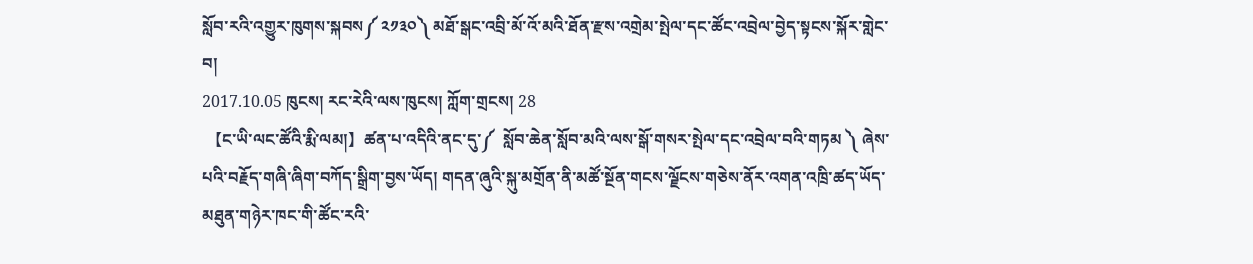སློབ་རའི་འགྱུར་ཁུགས་སྐབས༼ ༢༡༣༠༽ མཐོ་སྒང་འབྲི་མོ་འོ་མའི་ཐོན་རྫས་འགྲེམ་སྤེལ་དང་ཚོང་འབྲེལ་བྱེད་སྟངས་སྐོར་གླེང་བ།
2017.10.05 ཁུངས། རང་རེའི་ལས་ཁུངས། ཀློག་གྲངས། 28
 【ང་ཡི་ལང་ཚོའི་རྨི་ལམ།】ཚན་པ་འདིའི་ནང་དུ་༼  སློབ་ཆེན་སློབ་མའི་ལས་སྒོ་གསར་སྤེལ་དང་འབྲེལ་བའི་གཏམ ༽ ཞེས་པའི་བརྗོད་གཞི་ཞིག་བཀོད་སྒྲིག་བྱས་ཡོད། གདན་ཞུའི་སྐུ་མགྲོན་ནི་མཚོ་སྔོན་གངས་ལྗོངས་གཅེས་ནོར་འགན་འཁྲི་ཚད་ཡོད་མཐུན་གཉེར་ཁང་གི་ཚོང་རའི་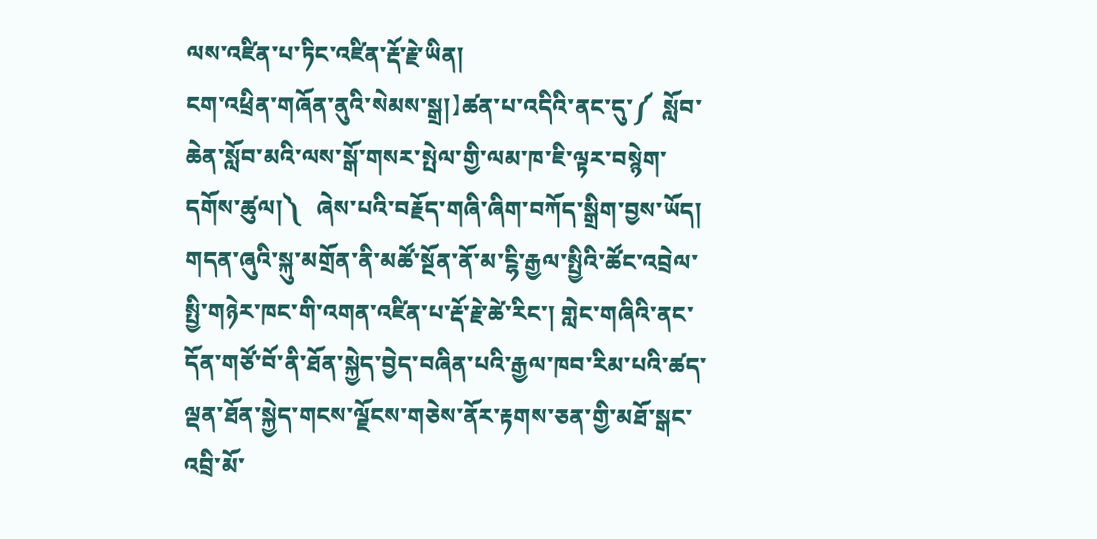ལས་འཛིན་པ་ཏིང་འཛིན་རྡོ་རྗེ་ཡིན།
ངག་འཕྲིན་གཞོན་ནུའི་སེམས་སྒྲ།】ཚན་པ་འདིའི་ནང་དུ་༼  སློབ་ཆེན་སློབ་མའི་ལས་སྒོ་གསར་སྤེལ་གྱི་ལམ་ཁ་ཇི་ལྟར་བསྙེག་དགོས་ཚུལ།༽   ཞེས་པའི་བརྗོད་གཞི་ཞིག་བཀོད་སྒྲིག་བྱས་ཡོད། གདན་ཞུའི་སྐུ་མགྲོན་ནི་མཚོ་སྔོན་ནོ་མ་ངྷི་རྒྱལ་སྤྱིའི་ཚོང་འབྲེལ་སྤྱི་གཉེར་ཁང་གི་འགན་འཛིན་པ་རྡོ་རྗེ་ཚེ་རིང་། གླེང་གཞིའི་ནང་དོན་གཙོ་བོ་ནི་ཐོན་སྐྱེད་བྱེད་བཞིན་པའི་རྒྱལ་ཁབ་རིམ་པའི་ཚད་ལྡན་ཐོན་སྐྱེད་གངས་ལྗོངས་གཅེས་ནོར་རྟགས་ཅན་གྱི་མཐོ་སྒང་འབྲི་མོ་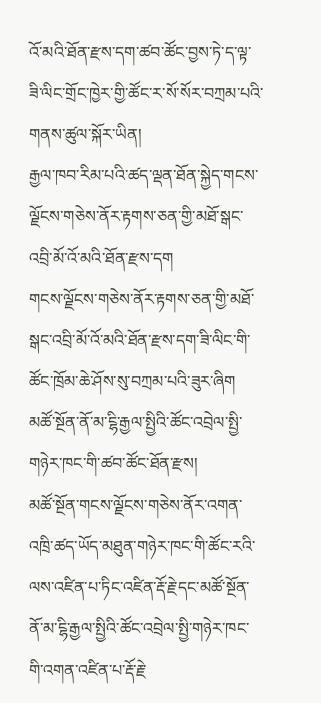འོ་མའི་ཐོན་རྫས་དག་ཚབ་ཚོང་བྱས་ཏེ་ད་ལྟ་ཟི་ལིང་གྲོང་ཁྱེར་གྱི་ཚོང་ར་སོ་སོར་བཀྲམ་པའི་གནས་ཚུལ་སྐོར་ཡིན།
རྒྱལ་ཁབ་རིམ་པའི་ཚད་ལྡན་ཐོན་སྐྱེད་གངས་ལྗོངས་གཅེས་ནོར་རྟགས་ཅན་གྱི་མཐོ་སྒང་འབྲི་མོ་འོ་མའི་ཐོན་རྫས་དག
གངས་ལྗོངས་གཅེས་ནོར་རྟགས་ཅན་གྱི་མཐོ་སྒང་འབྲི་མོ་འོ་མའི་ཐོན་རྫས་དག་ཟི་ལིང་གི་ཚོང་ཁྲོམ་ཆེ་ཤོས་སུ་བཀྲམ་པའི་ཟུར་ཞིག
མཚོ་སྔོན་ནོ་མ་ངྷི་རྒྱལ་སྤྱིའི་ཚོང་འབྲེལ་སྤྱི་གཉེར་ཁང་གི་ཚབ་ཚོང་ཐོན་རྫས།
མཚོ་སྔོན་གངས་ལྗོངས་གཅེས་ནོར་འགན་འཁྲི་ཚད་ཡོད་མཐུན་གཉེར་ཁང་གི་ཚོང་རའི་ལས་འཛིན་པ་ཏིང་འཛིན་རྡོ་རྗེ་དང་མཚོ་སྔོན་ནོ་མ་ངྷི་རྒྱལ་སྤྱིའི་ཚོང་འབྲེལ་སྤྱི་གཉེར་ཁང་གི་འགན་འཛིན་པ་རྡོ་རྗེ་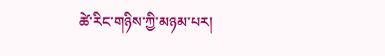ཚེ་རིང་གཉིས་ཀྱི་མཉམ་པར།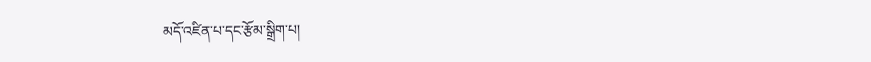མདོ་འཛིན་པ་དང་རྩོམ་སྒྲིག་པ།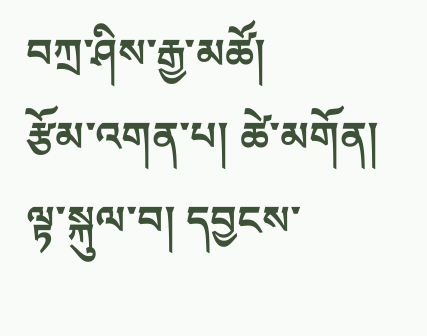བཀྲ་ཤིས་རྒྱ་མཚོ།
རྩོམ་འགན་པ། ཚེ་མགོན།
ལྟ་སྐུལ་བ། དབྱངས་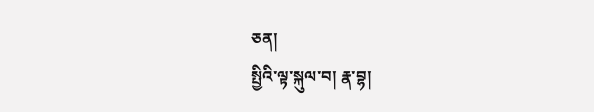ཅན།
སྤྱིའི་ལྟ་སྐུལ་བ། རྣ་བྷ།